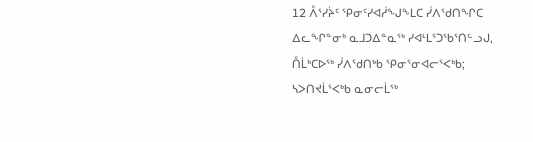12 ᐰᕐᓯᔩᑦ ᕿᓂᑦᓯᐊᓲᖑᖕᒪᑕ ᓰᐱᖁᑎᖏᑕ ᐃᓚᖏᓐᓂᒃ ᓇᒧᑐᐃᓐᓇᖅ ᓯᐊᒻᒪᕐᑐᖃᕐᑎᓪᓗᒍ, ᑍᒫᒃᑕᐅᖅ ᓰᐱᖁᑎᒃᑲ ᕿᓂᕐᓂᐊᓕᕐᐸᒃᑲ; ᓴᐳᑎᔪᒫᕐᐸᒃᑲ ᓇᓂᓕᒫᖅ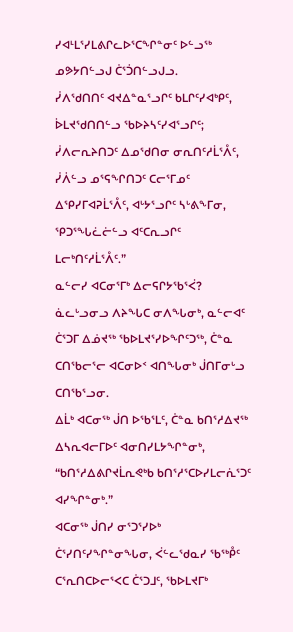ᓯᐊᒻᒪᕐᓯᒪᕕᒋᓚᐅᕐᑕᖏᓐᓂᑦ ᐅᓪᓗᖅ ᓄᕗᔭᑎᓪᓗᒍ ᑖᕐᑑᑎᓪᓗᒍᓗ.
ᓰᐱᖁᑎᑎᑦ ᐊᔪᐃᓐᓇᕐᓗᒋᑦ ᑲᒪᒋᑦᓯᐊᒃᑭᑦ, ᐆᒪᔪᖁᑎᑎᓪᓗ ᖃᐅᔨᓴᑦᓯᐊᕐᓗᒋᑦ;
ᓰᐱᓕᕆᔨᑎᑐᑦ ᐃᓄᖁᑎᓂ ᓂᕆᑎᑦᓱᒫᕐᐰᑦ, ᓰᐲᓪᓗ ᓄᕐᕋᖏᑎᑐᑦ ᑕᓕᕐᒥᓄᑦ ᐃᕿᓯᒥᐊᕈᒫᕐᐰᑦ, ᐊᒡᔭᕐᓗᒋᑦ ᓴᒡᕕᖕᒥᓂ, ᕿᑐᕐᖓᓛᓖᓪᓗ ᐊᑦᑕᕆᓗᒋᑦ ᒪᓕᒃᑎᑦᓱᒫᕐᐰᑦ.”
ᓇᓪᓕᓯ ᐊᑕᓂᕐᒥᒃ ᐃᓕᕋᒋᔭᖃᕐᐹ? ᓈᓚᒡᓗᓂᓗ ᐱᔨᖓᑕ ᓂᐱᖓᓂᒃ, ᓇᓪᓕᐊᑦ ᑖᕐᑐᒥ ᐃᓅᔪᖅ ᖃᐅᒪᔪᕐᓯᐅᖏᑦᑐᖅ, ᑖᓐᓇ ᑕᑎᖃᓕᕐᓕ ᐊᑕᓂᐅᑉ ᐊᑎᖓᓂᒃ ᒎᑎᒥᓂᒡᓗ ᑕᑎᖃᕐᓗᓂ.
ᐃᒫᒃ ᐊᑕᓂᖅ ᒎᑎ ᐅᖃᕐᒪᑦ, ᑖᓐᓇ ᑲᑎᕐᓱᐃᔪᖅ ᐃᓴᕆᐊᓕᒥᐅᑦ ᐊᓂᑎᓯᒪᔭᖏᓐᓂᒃ, “ᑲᑎᕐᓱᐃᕕᒋᔪᒫᕆᕙᒃᑲ ᑲᑎᕐᓱᕐᑕᐅᓯᒪᓕᕇᕐᑐᑦ ᐊᓯᖏᓐᓂᒃ.”
ᐊᑕᓂᖅ ᒎᑎᓯ ᓂᕐᑐᕐᓯᐅᒃ ᑖᕐᓯᑎᑦᓯᖏᓐᓂᖓᓂ, ᐹᓪᓚᖁᓇᓯ ᖃᖅᑬᑦ ᑕᕐᕆᑎᑕᐅᓕᕐᐸᑕ ᑖᕐᑐᒧᑦ, ᖃᐅᒪᔪᒥᒃ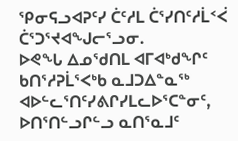ᕿᓂᕋᓗᐊᕈᑦᓯ ᑖᑦᓱᒪ ᑖᕐᓯᑎᑦᓱᒫᑉᐹ ᑖᕐᑐᕐᔪᐊᖑᓕᕐᓗᓂ.
ᐅᕙᖓ ᐃᓄᖁᑎᒪ ᐊᒥᐊᒃᑯᖏᑦ ᑲᑎᕐᓱᕈᒫᕐᐸᒃᑲ ᓇᒧᑐᐃᓐᓇᖅ ᐊᐅᓪᓚᕐᑎᑦᓯᕕᒋᓯᒪᓚᐅᕐᑕᓐᓂᑦ, ᐅᑎᕐᑎᓪᓗᒋᓪᓗ ᓇᑎᕐᓇᒧᑦ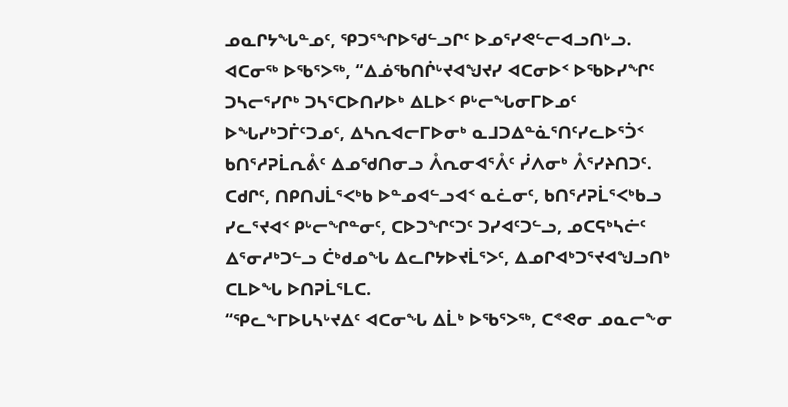ᓄᓇᒋᔭᖓᓐᓄᑦ, ᕿᑐᕐᖏᐅᖁᓪᓗᒋᑦ ᐅᓄᕐᓯᕙᓪᓕᐊᓗᑎᒡᓗ.
ᐊᑕᓂᖅ ᐅᖃᕐᐳᖅ, “ᐃᓅᖃᑎᒌᒡᔪᐊᖑᔪᓯ ᐊᑕᓂᐅᑉ ᐅᖃᐅᓯᖏᑦ ᑐᓴᓕᕐᓯᒋᒃ ᑐᓴᕐᑕᐅᑎᓯᐅᒃ ᐃᒪᐅᑉ ᑭᒡᓕᖓᓂᒥᐅᓄᑦ ᐅᖓᓯᒃᑐᒦᑦᑐᓄᑦ, ᐃᓴᕆᐊᓕᒥᐅᓂᒃ ᓇᒧᑐᐃᓐᓈᕐᑎᑦᓯᓚᐅᕐᑑᑉ ᑲᑎᕐᓱᕈᒫᕆᕔᑦ ᐃᓄᖁᑎᓂᓗ ᐰᕆᓂᐊᕐᐰᑦ ᓰᐱᓂᒃ ᐰᕐᓯᔨᑎᑐᑦ.
ᑕᑯᒋᑦ, ᑎᑭᑎᒍᒫᕐᐸᒃᑲ ᐅᓐᓄᐊᓪᓗᐊᑉ ᓇᓛᓂᑦ, ᑲᑎᕐᓱᕈᒫᕐᐸᒃᑲᓗ ᓯᓚᕐᔪᐊᑉ ᑭᒡᓕᖏᓐᓂᑦ, ᑕᐅᑐᖏᑦᑐᑦ ᑐᓯᐊᑦᑐᓪᓗ, ᓄᑕᕋᒃᓴᓖᑦ ᐃᕐᓂᓱᒃᑐᓪᓗ ᑖᒃᑯᓄᖓ ᐃᓚᒋᔭᐅᔪᒫᕐᐳᑦ, ᐃᓄᒋᐊᒃᑐᕐᔪᐊᖑᓗᑎᒃ ᑕᒪᐅᖓ ᐅᑎᕈᒫᕐᒪᑕ.
“ᕿᓚᖕᒥᐅᒐᓴᒡᔪᐃᑦ ᐊᑕᓂᖓ ᐃᒫᒃ ᐅᖃᕐᐳᖅ, ᑕᕝᕙᓂ ᓄᓇᓕᖕᓂ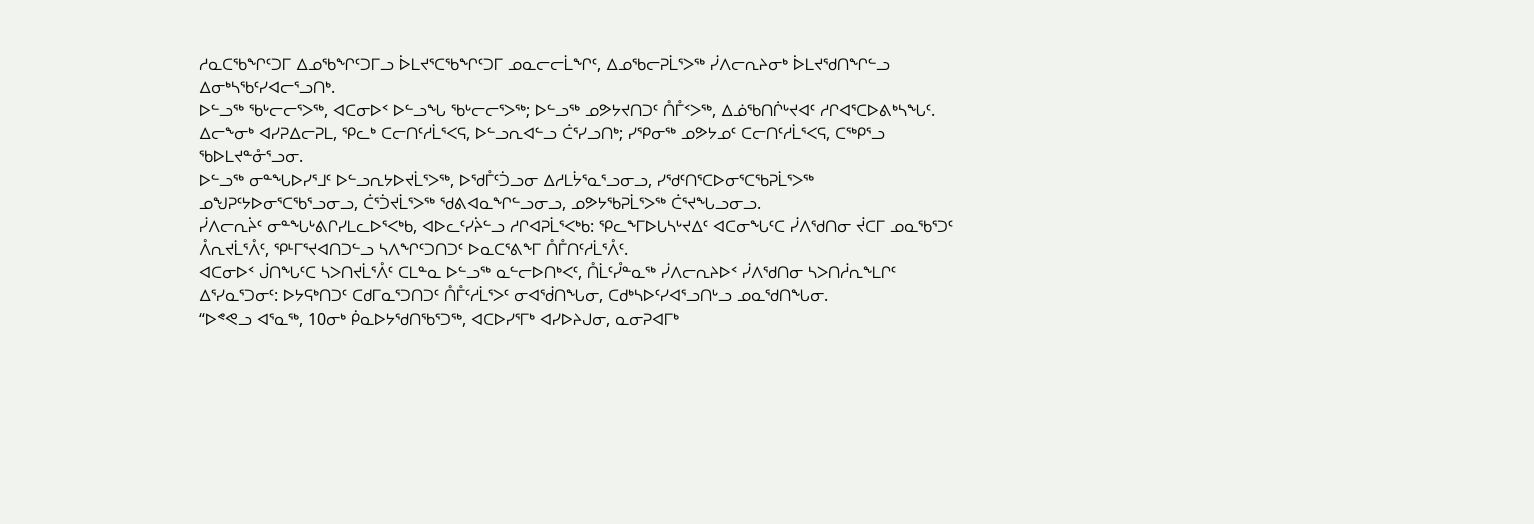ᓱᓇᑕᖃᖏᑦᑐᒥ ᐃᓄᖃᖏᑦᑐᒥᓗ ᐆᒪᔪᕐᑕᖃᖏᑦᑐᒥ ᓄᓇᓕᓕᒫᖏᑦ, ᐃᓄᖃᓕᕈᒫᕐᐳᖅ ᓰᐱᓕᕆᔨᓂᒃ ᐆᒪᔪᖁᑎᖏᓪᓗ ᐃᓂᒃᓴᖃᑦᓯᐊᓕᕐᓗᑎᒃ.
ᐅᓪᓗᖅ ᖃᒡᓕᓕᕐᐳᖅ, ᐊᑕᓂᐅᑉ ᐅᓪᓗᖓ ᖃᒡᓕᓕᕐᐳᖅ; ᐅᓪᓗᖅ ᓄᕗᔭᔪᑎᑐᑦ ᑍᒤᑉᐳᖅ, ᐃᓅᖃᑎᒌᒡᔪᐊᑦ ᓱᒋᐊᕐᑕᐅᕕᒃᓴᖓᑦ.
ᐃᓕᖕᓂᒃ ᐊᓯᕈᐃᓕᕈᒪ, ᕿᓚᒃ ᑕᓕᑎᑦᓱᒫᕐᐸᕋ, ᐅᓪᓗᕆᐊᓪᓗ ᑖᕐᓯᓗᑎᒃ; ᓯᕿᓂᖅ ᓄᕗᔭᓄᑦ ᑕᓕᑎᑦᓱᒫᕐᐸᕋ, ᑕᖅᑭᕐᓗ ᖃᐅᒪᔪᓐᓁᕐᓗᓂ.
ᐅᓪᓗᖅ ᓂᓐᖓᐅᓯᕐᒧᑦ ᐅᓪᓗᕆᔭᐅᔪᒫᕐᐳᖅ, ᐅᖁᒤᑦᑑᓗᓂ ᐃᓱᒪᔮᕐᓇᕐᓗᓂᓗ, ᓯᖁᑦᑎᕐᑕᐅᓂᕐᑕᖃᕈᒫᕐᐳᖅ ᓄᖑᕈᑦᔭᐅᓂᕐᑕᖃᕐᓗᓂᓗ, ᑖᕐᑑᔪᒫᕐᐳᖅ ᖁᕕᐊᓇᖏᓪᓗᓂᓗ, ᓄᕗᔭᖃᕈᒫᕐᐳᖅ ᑖᕐᔪᖓᓗᓂᓗ.
ᓰᐱᓕᕆᔩᑦ ᓂᓐᖓᒡᕕᒋᓯᒪᓚᐅᕐᐸᒃᑲ, ᐊᐅᓚᑦᓯᔩᓪᓗ ᓱᒋᐊᕈᒫᕐᐸᒃᑲ: ᕿᓚᖕᒥᐅᒐᓴᒡᔪᐃᑦ ᐊᑕᓂᖓᑦᑕ ᓰᐱᖁᑎᓂ ᔫᑕᒥ ᓄᓇᖃᕐᑐᑦ ᐰᕆᔪᒫᕐᐰᑦ, ᕿᒻᒥᕐᔪᐊᑎᑐᓪᓗ ᓴᐱᖏᑦᑐᑎᑐᑦ ᐅᓇᑕᕐᕕᖕᒥ ᑍᒤᑎᑦᓱᒫᕐᐰᑦ.
ᐊᑕᓂᐅᑉ ᒎᑎᖓᑦᑕ ᓴᐳᑎᔪᒫᕐᐰᑦ ᑕᒪᓐᓇ ᐅᓪᓗᖅ ᓇᓪᓕᐅᑎᒃᐸᑦ, ᑍᒫᑦᓮᓐᓇᖅ ᓰᐱᓕᕆᔨᐅᑉ ᓰᐱᖁᑎᓂ ᓴᐳᑎᓲᕆᖕᒪᒋᑦ ᐃᕐᓯᓇᕐᑐᓂᑦ: ᐅᔭᕋᒃᑎᑐᑦ ᑕᑯᒥᓇᕐᑐᑎᑐᑦ ᑍᒤᑦᓱᒫᕐᐳᑦ ᓂᐊᖂᑎᖓᓂ, ᑕᑯᒃᓴᐅᑦᓯᐊᕐᓗᑎᒡᓗ ᓄᓇᖁᑎᖓᓂ.
“ᐅᕝᕙᓗ ᐊᕐᓇᖅ, 10ᓂᒃ ᑮᓇᐅᔭᖁᑎᖃᕐᑐᖅ, ᐊᑕᐅᓯᕐᒥᒃ ᐊᓯᐅᔨᒍᓂ, ᓇᓂᕈᐊᒥᒃ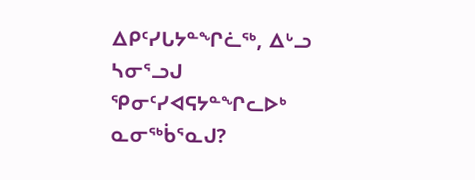ᐃᑭᑦᓯᒐᔭᓐᖏᓛᖅ, ᐃᒡᓗ ᓴᓂᕐᓗᒍ ᕿᓂᑦᓯᐊᕋᔭᓐᖏᓚᐅᒃ ᓇᓂᖅᑳᕐᓇᒍ?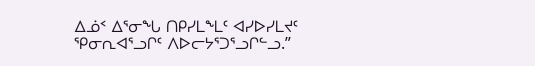ᐃᓅᑉ ᐃᕐᓂᖓ ᑎᑭᓯᒪᖕᒪᑦ ᐊᓯᐅᓯᒪᔪᑦ ᕿᓂᕆᐊᕐᓗᒋᑦ ᐱᐅᓕᔭᕐᑐᕐᓗᒋᓪᓗ.”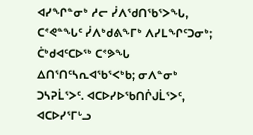ᐊᓯᖏᓐᓂᒃ ᓱᓕ ᓰᐱᖁᑎᖃᕐᐳᖓ, ᑕᕝᕙᓐᖓᑦ ᓰᐱᒃᑯᕕᖕᒥᒃ ᐱᓯᒪᖏᑦᑐᓂᒃ; ᑖᒃᑯᐊᑦᑕᐅᖅ ᑕᕝᕗᖓ ᐃᑎᕐᑎᑦᓴᕆᐊᖃᕐᐸᒃᑲ; ᓂᐱᓐᓂᒃ ᑐᓴᕈᒫᕐᐳᑦ. ᐊᑕᐅᓯᐅᖃᑎᒌᒍᒫᕐᐳᑦ, ᐊᑕᐅᓯᕐᒥᒡᓗ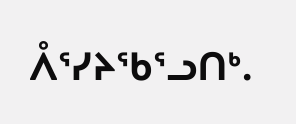ᐰᕐᓯᔨᖃᕐᓗᑎᒃ.